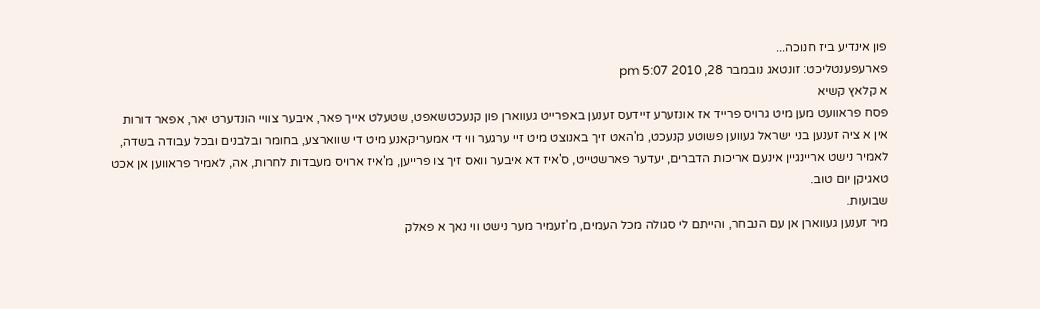פון אינדיע ביז חנוכה...
פארעפענטליכט: זונטאג נובמבר 28, 2010 5:07 pm
א קלאץ קשיא
פסח פראוועט מען מיט גרויס פרייד אז אונזערע זיידעס זענען באפרייט געווארן פון קנעכטשאפט, שטעלט אייך פאר, איבער צוויי הונדערט יאר, אפאר דורות אין א ציה זענען בני ישראל געווען פשוטע קנעכט, מ'האט זיך באנוצט מיט זיי ערגער ווי די אמעריקאנע מיט די שווארצע, בחומר ובלבנים ובכל עבודה בשדה, לאמיר נישט אריינגיין אינעם אריכות הדברים, יעדער פארשטייט, ס'איז דא איבער וואס זיך צו פרייען, מ'איז ארויס מעבדות לחרות, אה, לאמיר פראווען אן אכט טאגיקן יום טוב.
שבועות.
מיר זענען געווארן אן עם הנבחר, והייתם לי סגולה מכל העמים, מ'זעמיר מער נישט ווי נאך א פאלק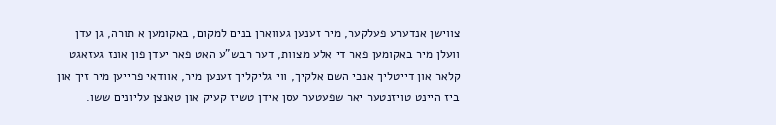צווישן אנדערע פעלקער, מיר זענען געווארן בנים למקום, באקומען א תורה, גן עדן וועלן מיר באקומען פאר די אלע מצוות, דער רבש"ע האט פאר יעדן פון אונז געזאגט קלאר און דייטליך אנכי השם אלקיך, ווי גליקליך זענען מיר, אוודאי פרייען מיר זיך און ביז היינט טויזנטער יאר שפעטער עסן אידן טשיז קעיק און טאנצן עליונים ששו.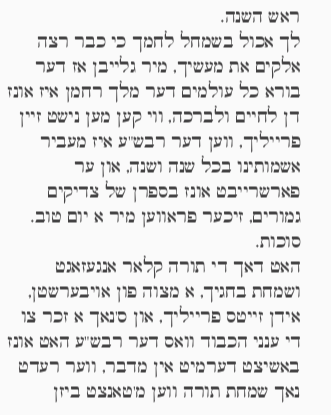ראש השנה.
לך אכול בשמחל לחמך כי כבר רצה אלקים את מעשיך, מיר גלייבן אז דער בורא כל עולמים דער מלך רחמן איז אונז דן לחיים ולברכה, ווי קען מען נישט זיין פרייליך, ווען דער רבש"ע איז מעביר אשמותינו בכל שנה ושנה, און ער פארשרייבט אונז בספרן של צדיקים גמורים, זיכער פראווען מיר א יום טוב.
סוכות.
האט דאך די תורה קלאר אנגעזאגט ושמחת בחגיך, א מצוה פון אויבערשטן, אידן זייטס פרייליך, און ס'נאך א זכר צו די ענני הכבוד וואס דער רבש"ע האט אונז באשיצט דערמיט אין מדבר, ווער רעדט נאך שמחת תורה ווען מ'טאנצט ביזן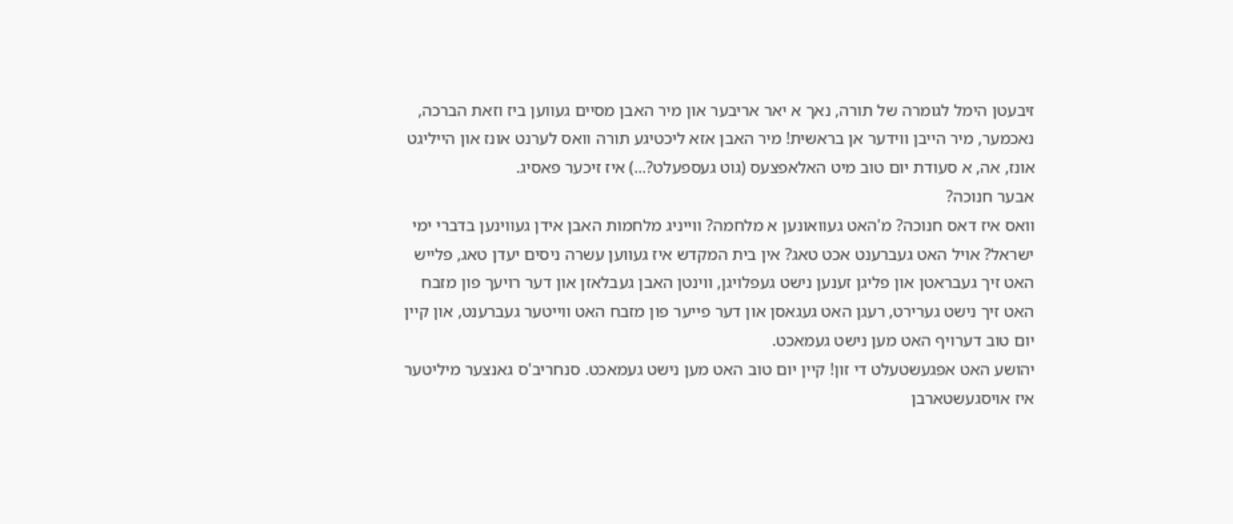זיבעטן הימל לגומרה של תורה, נאך א יאר אריבער און מיר האבן מסיים געווען ביז וזאת הברכה, נאכמער, מיר הייבן ווידער אן בראשית! מיר האבן אזא ליכטיגע תורה וואס לערנט אונז און הייליגט אונז, אה, א סעודת יום טוב מיט האלאפצעס (גוט געספעלט?...) איז זיכער פאסיג.
אבער חנוכה?
וואס איז דאס חנוכה? מ'האט געוואונען א מלחמה? ווייניג מלחמות האבן אידן געווינען בדברי ימי ישראל? אויל האט געברענט אכט טאג? אין בית המקדש איז געווען עשרה ניסים יעדן טאג, פלייש האט זיך געבראטן און פליגן זענען נישט געפלויגן, ווינטן האבן געבלאזן און דער רויעך פון מזבח האט זיך נישט גערירט, רעגן האט געגאסן און דער פייער פון מזבח האט ווייטער געברענט, און קיין יום טוב דערויף האט מען נישט געמאכט.
יהושע האט אפגעשטעלט די זון! קיין יום טוב האט מען נישט געמאכט. סנחריב'ס גאנצער מיליטער איז אויסגעשטארבן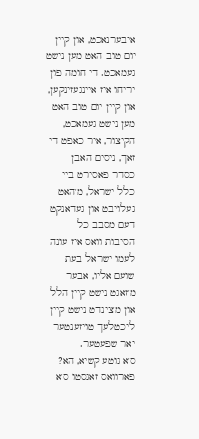איבערנאכט, און קיין יום טוב האט מען נישט געמאכט. די חומה פון יריחו איז איינגעזינקען, און קיין יום טוב האט מען נישט געמאכט, הקיצור, איר כאפט די זאך, ניסים האבן כסדר פאסירט ביי כלל ישראל, מ'האט געלויבט און געדאנקט דעם מסבב כל הסיבות וואס איז עונה לעמו ישראל בעת שועם אליו, אבער מ'זאגט נישט קיין הלל און מ'צינדט נישט קיין ליכטלעך טויזענטער יאר שפעטער.
ס'א גוטע קשיא, הא? פארוואס זאגסטו ס'א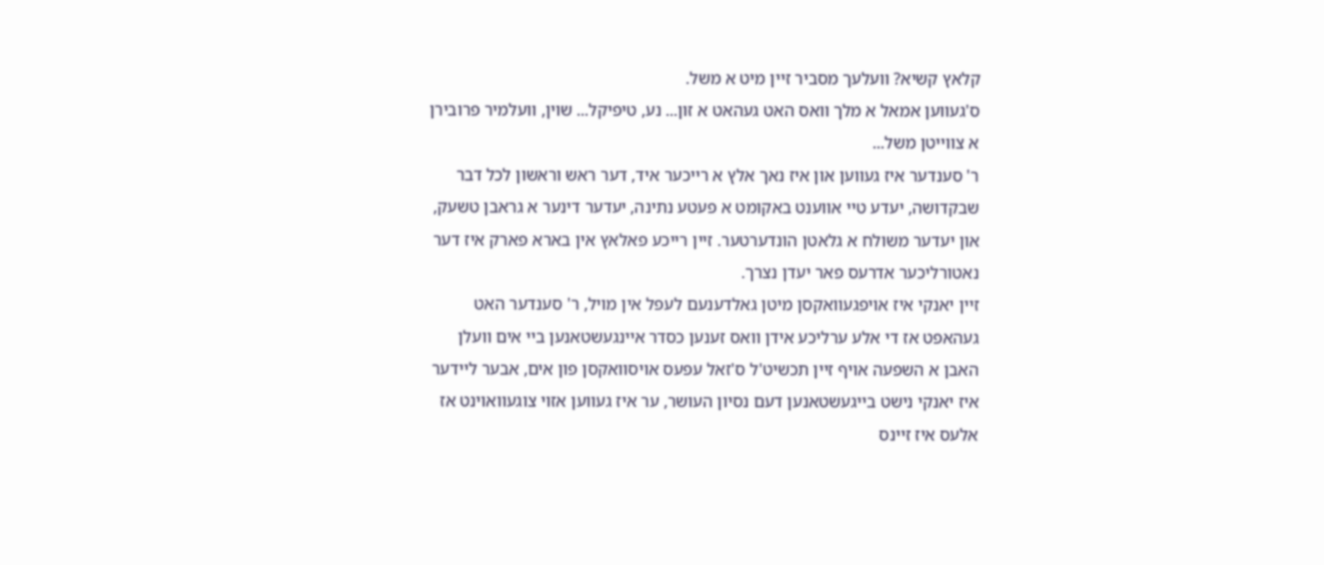קלאץ קשיא? וועלעך מסביר זיין מיט א משל.
ס'געווען אמאל א מלך וואס האט געהאט א זון... נע, טיפיקל... שוין, וועלמיר פרובירן א צווייטן משל...
ר' סענדער איז געווען און איז נאך אלץ א רייכער איד, דער ראש וראשון לכל דבר שבקדושה, יעדע טיי אווענט באקומט א פעטע נתינה, יעדער דינער א גראבן טשעק, און יעדער משולח א גלאטן הונדערטער. זיין רייכע פאלאץ אין בארא פארק איז דער נאטורליכער אדרעס פאר יעדן נצרך.
זיין יאנקי איז אויפגעוואקסן מיטן גאלדענעם לעפל אין מויל, ר' סענדער האט געהאפט אז די אלע ערליכע אידן וואס זענען כסדר איינגעשטאנען ביי אים וועלן האבן א השפעה אויף זיין תכשיט'ל ס'זאל עפעס אויסוואקסן פון אים, אבער ליידער איז יאנקי נישט בייגעשטאנען דעם נסיון העושר, ער איז געווען אזוי צוגעוואוינט אז אלעס איז זיינס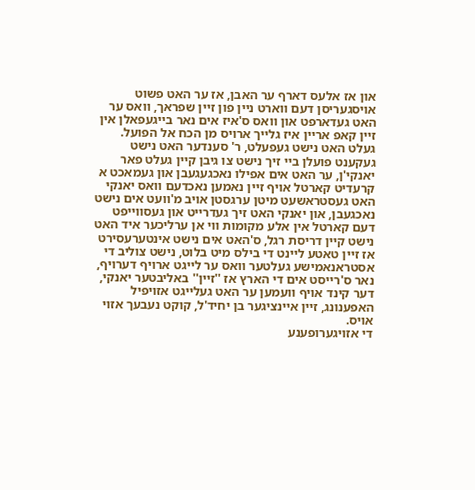און אז אלעס דארף ער האבן, אז ער האט פשוט אויסגעריסן דעם ווארט ניין פון זיין שפראך, וואס ער האט געדארפט און וואס ס'איז אים נאר בייגעפאלן אין זיין קאפ אריין איז גלייך ארויס מן הכח אל הפועל.
געלט האט נישט געפעלט, ר' סענדער האט נישט געקענט פועלן ביי זיך נישט צו גיבן קיין געלט פאר יאנקי'ן, ער האט אים אפילו נאכגעגעבן און געמאכט א קרעדיט קארטל אויף זיין נאמען נאכדעם וואס יאנקי האט געסטראשעט מיטן ערגסטן אויב מ'וועט אים נישט נאכגעבן, און יאנקי האט זיך געדרייט און געסווייפט דעם קארטל אין אלע מקומות ווי אן ערליכער איד האט נישט קיין דריסת רגל, ס'האט אים נישט אינטערעסירט אז זיין טאטע ליינט די בילס מיט בלוט, נישט צוליב די אסטראנאמישע געלטער וואס ער לייגט ארויף דערויף, נאר ס'רייסט אים די הארץ אז ''זיין'' באליבטער יאנקי, דער קינד אויף וועמען ער האט געלייגט אזויפיל האפענונג, זיין איינציגער בן יחיד'ל, קוקט נעבעך אזוי אויס.
די אזויגערופענע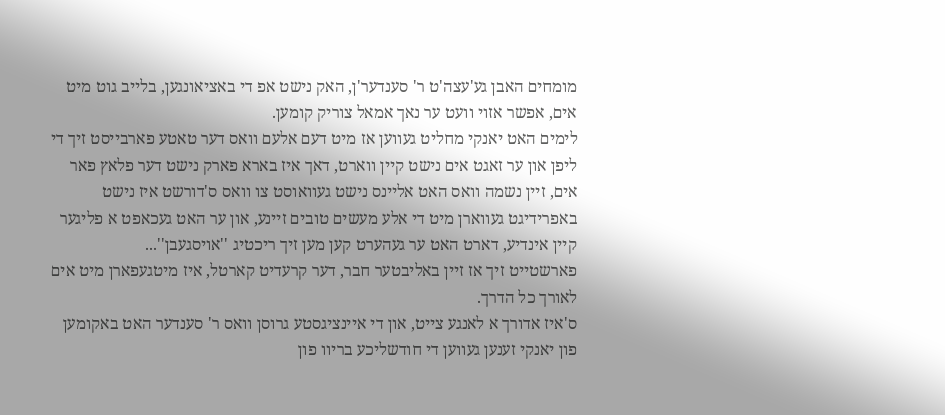מומחים האבן גע'עצה'ט ר' סענדער'ן, האק נישט אפ די באציאונגען, בלייב גוט מיט אים, אפשר אזוי וועט ער נאך אמאל צוריק קומען.
לימים האט יאנקי מחליט געווען אז מיט דעם אלעם וואס דער טאטע פארבייסט זיך די ליפן און ער זאגט אים נישט קיין ווארט, דאך איז בארא פארק נישט דער פלאץ פאר אים, זיין נשמה וואס האט אליינס נישט געוואוסט צו וואס ס'דורשט איז נישט באפרידיגט געווארן מיט די אלע מעשים טובים זיינע, און ער האט געכאפט א פליגער קיין אינדיע, דארט האט ער געהערט קען מען זיך ריכטיג ''אויסגעבן''...
פארשטייט זיך אז זיין באליבטער חבר, דער קרעדיט קארטל, איז מיטגעפארן מיט אים לאורך כל הדרך.
ס'איז אדורך א לאנגע צייט, און די איינציגסטע גרוסן וואס ר' סענדער האט באקומען פון יאנקי זענען געווען די חודשליכע בריוו פון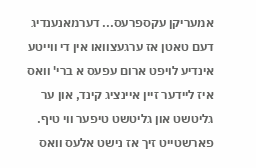אמעריקן עקספרעס... דערמאנענדיג דעם טאטן אז ערגעצוואו אין די ווייטע אינדיע לויפט ארום עפעס א ברי' וואס איז ליידער זיין איינציג קינד, און ער גליטשט און גליטשט טיפער ווי טיף.
פארשטייט זיך אז נישט אלעס וואס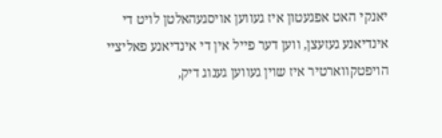יאנקי האט אפגעטון איז געווען אויסגעהאלטן לויט די אינדיאנע געזעצן, ווען דער פייל אין די אינדיאנע פאליציי הויפטקווארטיר איז שוין געווען גענוג דיק,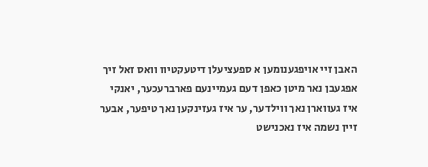האבן זיי אויפגענומען א ספעציעלן דיטעקטיוו וואס זאל זיך אפגעבן נאר מיטן כאפן דעם געמיינעם פארברעכער, יאנקי איז געווארן נאך ווילדער, ער איז געזינקען נאך טיפער, אבער זיין נשמה איז נאכנישט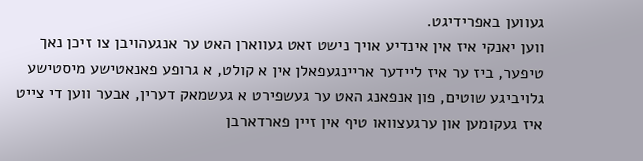געווען באפרידיגט.
ווען יאנקי איז אין אינדיע אויך נישט זאט געווארן האט ער אנגעהויבן צו זיכן נאך טיפער, ביז ער איז ליידער אריינגעפאלן אין א קולט, א גרופע פאנאטישע מיסטישע גלויביגע שוטים, פון אנפאנג האט ער געשפירט א געשמאק דערין, אבער ווען די צייט איז געקומען און ערגעצוואו טיף אין זיין פארדארבן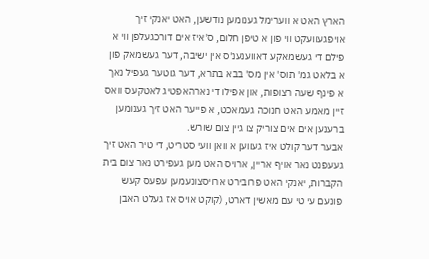הארץ האט א ווערימל גענומען נודשען, האט יאנקי זיך אויפגעוועקט ווי פון א טיפן חלום, ס'איז אים דורכגעלפן ווי א פילם די געשמאקע דאווענענ'ס אין ישיבה, דער געשמאק פון א בלאט גמ' תוס' אין מס' בבא בתרא, דער גוטער געפיל נאך א פינף שעה רצופות, און אפילו די נארהאפטיג לאטקעס וואס זיין מאמע האט חנוכה געמאכט, א פייער האט זיך גענומען ברענען אים אים צוריק צו גיין צום שורש.
אבער דער קולט איז געווען א וואן וועי סטריט, די טיר האט זיך געעפנט נאר אויף אריין, ארויס האט מען געפירט נאר צום בית הקברות, יאנקי האט פרובירט ארויסצונעמען עפעס קעש פונעם עי טי עם מאשין דארט, (קוקט אויס אז געלט האבן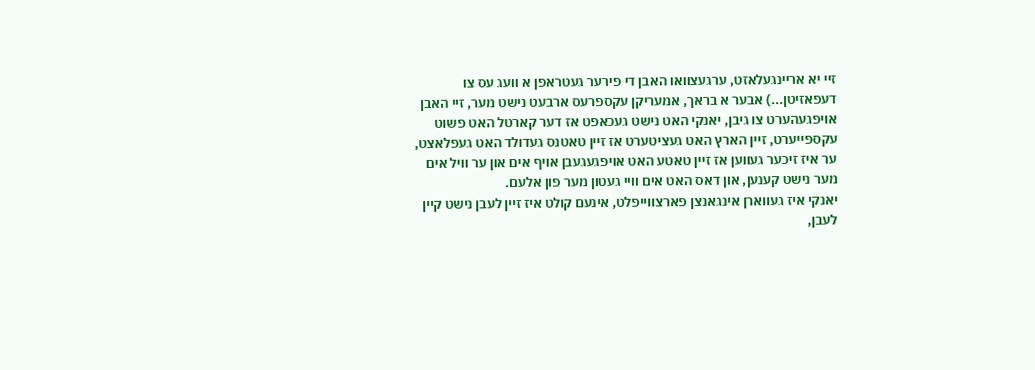זיי יא אריינגעלאזט, ערגעצוואו האבן די פירער געטראפן א וועג עס צו דעפאזיטן...) אבער א בראך, אמעריקן עקספרעס ארבעט נישט מער, זיי האבן אויפגעהערט צו גיבן, יאנקי האט נישט געכאפט אז דער קארטל האט פשוט עקספייערט, זיין הארץ האט געציטערט אז זיין טאטנס געדולד האט געפלאצט, ער איז זיכער געווען אז זיין טאטע האט אויפגעגעבן אויף אים און ער וויל אים מער נישט קענען, און דאס האט אים וויי געטון מער פון אלעם.
יאנקי איז געווארן אינגאנצן פארצווייפלט, אינעם קולט איז זיין לעבן נישט קיין לעבן,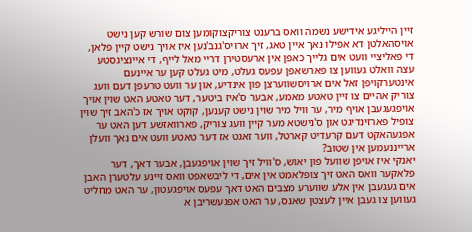זיין הייליגע אידישע נשמה וואס ברענט צוריקצוקומען צום שורש קען נישט אויסהאלטן דא אפילו נאך איין טאג, זיך ארויס'גנב'נען איז אויך נישט קיין פלאן, די פאליציי וועט אים גלייך כאפן אין ארעסטירן דריי מאל לייף, די איינציגסטע עצה וואלט געווען צו פארשאפן עפעס געלט, מיט געלט קען ער איינעם אינטערקויפן זאל אים ארויסשווערצן פון אינדיע, און ער וועט טרעפן דעם וועג צוריק אהיים צו זיין טאטע מאמע, אבער ס'איז ביטער, דער טאטע האט שוין אויך אויפגעגעבן אויף מיר, ער וויל מיר שוין נישט קענען, קוקט אויך אז כ'האב זיך שוין צופיל פארזינדיגט און ס'נישטא מער קיין וועג צוריק, פארוואזשע דען האט ער אפגעהאקט דעם קרעדיט קארטל, ווער זאגט אז דער טאטע וועט אים נאך וועלן ארייננעמען אין שטוב?
יאנקי איז אויפן שוועל פון יאוש, ס'וויל זיך שוין אויפגעבן, אבער דאך, דער פלאקער וואס האט זיך צופלאמט אין אים, די ליבשאפט וואס זיינע עלטערן האבן אים געגעבן אין אלע שווערע מצבים האט דאך עפעס אויפגעטון, ער האט מחליט געווען צו געבן איין לעצטן שאנס, ער האט אפגעשריבן א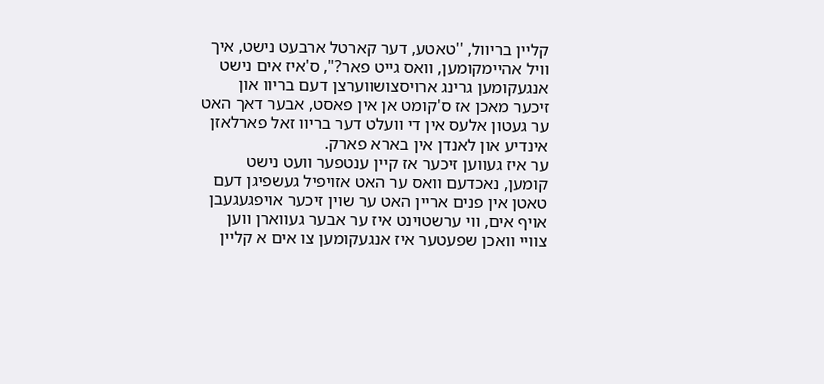קליין בריוול, ''טאטע, דער קארטל ארבעט נישט, איך וויל אהיימקומען, וואס גייט פאר?", ס'איז אים נישט אנגעקומען גרינג ארויסצושווערצן דעם בריוו און זיכער מאכן אז ס'קומט אן אין פאסט, אבער דאך האט ער געטון אלעס אין די וועלט דער בריוו זאל פארלאזן אינדיע און לאנדן אין בארא פארק.
ער איז געווען זיכער אז קיין ענטפער וועט נישט קומען, נאכדעם וואס ער האט אזויפיל געשפיגן דעם טאטן אין פנים אריין האט ער שוין זיכער אויפגעגעבן אויף אים, ווי ערשטוינט איז ער אבער געווארן ווען צוויי וואכן שפעטער איז אנגעקומען צו אים א קליין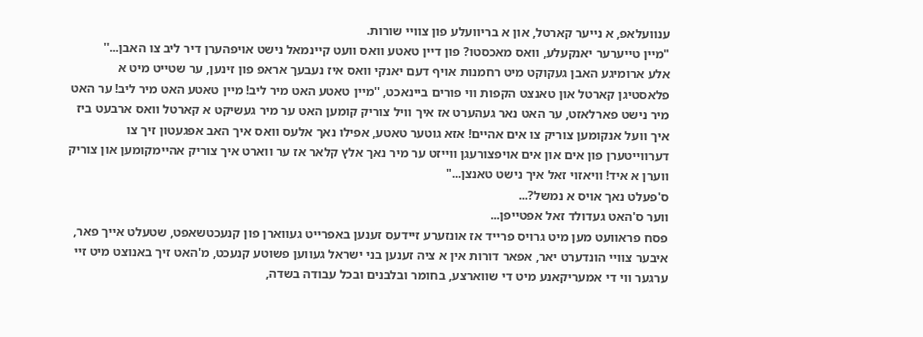ענוועלאפ, א נייער קארטל, און א בריוועלע פון צוויי שורות.
"מיין טייערער יאנקעלע, וואס מאכסטו? פון דיין טאטע וואס וועט קיינמאל נישט אויפהערן דיר ליב צו האבן...''
אלע ארומיגע האבן געקוקט מיט רחמנות אויף דעם יאנקי וואס איז נעבעך אראפ פון זינען, ער שטייט מיט א פלאסטיגן קארטל און טאנצט הקפות ווי פורים ביינאכט, ''מיין טאטע האט מיר ליב! מיין טאטע האט מיר ליב! ער האט מיר נישט פארלאזט, ער האט נאר געהערט אז איך וויל צוריק קומען האט ער מיר געשיקט א קארטל וואס ארבעט ביז איך וועל אנקומען צוריק צו אים אהיים! אזא גוטער טאטע, אפילו נאך אלעס וואס איך האב אפגעטון זיך צו דערווייטערן פון אים און אים אויפצורעגן ווייזט ער מיר נאך אלץ קלאר אז ער ווארט איך צוריק אהיימקומען און צוריק ווערן א איד! וויאזוי זאל איך נישט טאנצן..."
ס'פעלט נאך אויס א נמשל?...
ווער ס'האט געדולד זאל אפטייפן...
פסח פראוועט מען מיט גרויס פרייד אז אונזערע זיידעס זענען באפרייט געווארן פון קנעכטשאפט, שטעלט אייך פאר, איבער צוויי הונדערט יאר, אפאר דורות אין א ציה זענען בני ישראל געווען פשוטע קנעכט, מ'האט זיך באנוצט מיט זיי ערגער ווי די אמעריקאנע מיט די שווארצע, בחומר ובלבנים ובכל עבודה בשדה,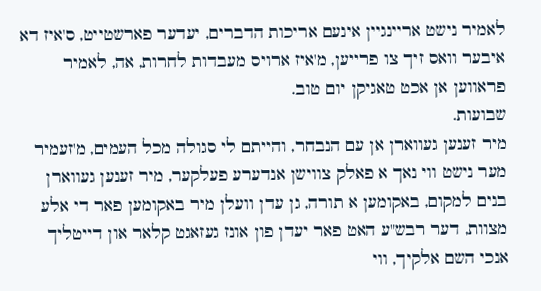לאמיר נישט אריינגיין אינעם אריכות הדברים, יעדער פארשטייט, ס'איז דא איבער וואס זיך צו פרייען, מ'איז ארויס מעבדות לחרות, אה, לאמיר פראווען אן אכט טאגיקן יום טוב.
שבועות.
מיר זענען געווארן אן עם הנבחר, והייתם לי סגולה מכל העמים, מ'זעמיר מער נישט ווי נאך א פאלק צווישן אנדערע פעלקער, מיר זענען געווארן בנים למקום, באקומען א תורה, גן עדן וועלן מיר באקומען פאר די אלע מצוות, דער רבש"ע האט פאר יעדן פון אונז געזאגט קלאר און דייטליך אנכי השם אלקיך, ווי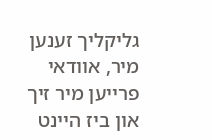גליקליך זענען מיר, אוודאי פרייען מיר זיך און ביז היינט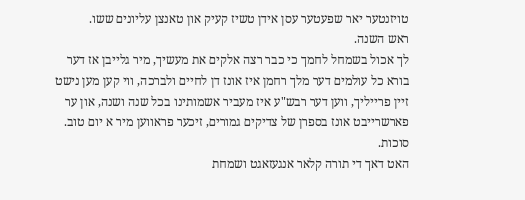טויזנטער יאר שפעטער עסן אידן טשיז קעיק און טאנצן עליונים ששו.
ראש השנה.
לך אכול בשמחל לחמך כי כבר רצה אלקים את מעשיך, מיר גלייבן אז דער בורא כל עולמים דער מלך רחמן איז אונז דן לחיים ולברכה, ווי קען מען נישט זיין פרייליך, ווען דער רבש"ע איז מעביר אשמותינו בכל שנה ושנה, און ער פארשרייבט אונז בספרן של צדיקים גמורים, זיכער פראווען מיר א יום טוב.
סוכות.
האט דאך די תורה קלאר אנגעזאגט ושמחת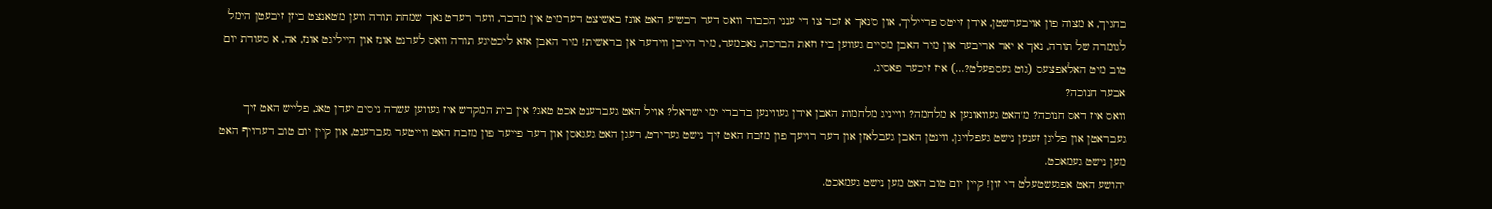בחגיך, א מצוה פון אויבערשטן, אידן זייטס פרייליך, און ס'נאך א זכר צו די ענני הכבוד וואס דער רבש"ע האט אונז באשיצט דערמיט אין מדבר, ווער רעדט נאך שמחת תורה ווען מ'טאנצט ביזן זיבעטן הימל לגומרה של תורה, נאך א יאר אריבער און מיר האבן מסיים געווען ביז וזאת הברכה, נאכמער, מיר הייבן ווידער אן בראשית! מיר האבן אזא ליכטיגע תורה וואס לערנט אונז און הייליגט אונז, אה, א סעודת יום טוב מיט האלאפצעס (גוט געספעלט?...) איז זיכער פאסיג.
אבער חנוכה?
וואס איז דאס חנוכה? מ'האט געוואונען א מלחמה? ווייניג מלחמות האבן אידן געווינען בדברי ימי ישראל? אויל האט געברענט אכט טאג? אין בית המקדש איז געווען עשרה ניסים יעדן טאג, פלייש האט זיך געבראטן און פליגן זענען נישט געפלויגן, ווינטן האבן געבלאזן און דער רויעך פון מזבח האט זיך נישט גערירט, רעגן האט געגאסן און דער פייער פון מזבח האט ווייטער געברענט, און קיין יום טוב דערויף האט מען נישט געמאכט.
יהושע האט אפגעשטעלט די זון! קיין יום טוב האט מען נישט געמאכט.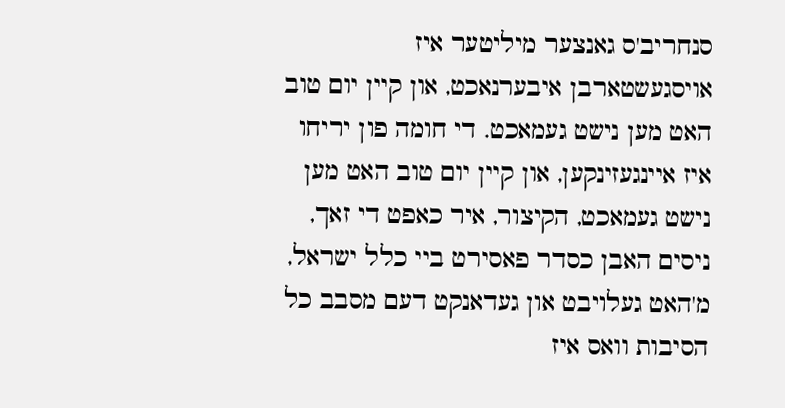סנחריב'ס גאנצער מיליטער איז אויסגעשטארבן איבערנאכט, און קיין יום טוב האט מען נישט געמאכט. די חומה פון יריחו איז איינגעזינקען, און קיין יום טוב האט מען נישט געמאכט, הקיצור, איר כאפט די זאך, ניסים האבן כסדר פאסירט ביי כלל ישראל, מ'האט געלויבט און געדאנקט דעם מסבב כל הסיבות וואס איז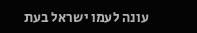עונה לעמו ישראל בעת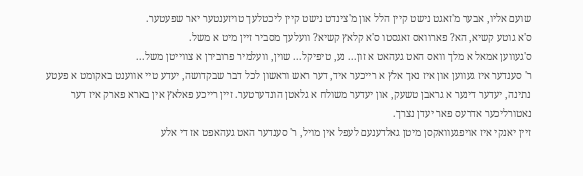שועם אליו, אבער מ'זאגט נישט קיין הלל און מ'צינדט נישט קיין ליכטלעך טויזענטער יאר שפעטער.
ס'א גוטע קשיא, הא? פארוואס זאגסטו ס'א קלאץ קשיא? וועלעך מסביר זיין מיט א משל.
ס'געווען אמאל א מלך וואס האט געהאט א זון... נע, טיפיקל... שוין, וועלמיר פרובירן א צווייטן משל...
ר' סענדער איז געווען און איז נאך אלץ א רייכער איד, דער ראש וראשון לכל דבר שבקדושה, יעדע טיי אווענט באקומט א פעטע נתינה, יעדער דינער א גראבן טשעק, און יעדער משולח א גלאטן הונדערטער. זיין רייכע פאלאץ אין בארא פארק איז דער נאטורליכער אדרעס פאר יעדן נצרך.
זיין יאנקי איז אויפגעוואקסן מיטן גאלדענעם לעפל אין מויל, ר' סענדער האט געהאפט אז די אלע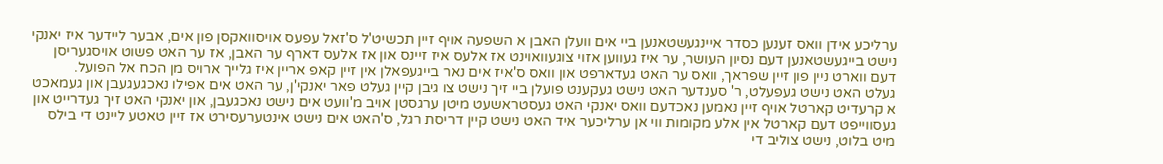ערליכע אידן וואס זענען כסדר איינגעשטאנען ביי אים וועלן האבן א השפעה אויף זיין תכשיט'ל ס'זאל עפעס אויסוואקסן פון אים, אבער ליידער איז יאנקי נישט בייגעשטאנען דעם נסיון העושר, ער איז געווען אזוי צוגעוואוינט אז אלעס איז זיינס און אז אלעס דארף ער האבן, אז ער האט פשוט אויסגעריסן דעם ווארט ניין פון זיין שפראך, וואס ער האט געדארפט און וואס ס'איז אים נאר בייגעפאלן אין זיין קאפ אריין איז גלייך ארויס מן הכח אל הפועל.
געלט האט נישט געפעלט, ר' סענדער האט נישט געקענט פועלן ביי זיך נישט צו גיבן קיין געלט פאר יאנקי'ן, ער האט אים אפילו נאכגעגעבן און געמאכט א קרעדיט קארטל אויף זיין נאמען נאכדעם וואס יאנקי האט געסטראשעט מיטן ערגסטן אויב מ'וועט אים נישט נאכגעבן, און יאנקי האט זיך געדרייט און געסווייפט דעם קארטל אין אלע מקומות ווי אן ערליכער איד האט נישט קיין דריסת רגל, ס'האט אים נישט אינטערעסירט אז זיין טאטע ליינט די בילס מיט בלוט, נישט צוליב די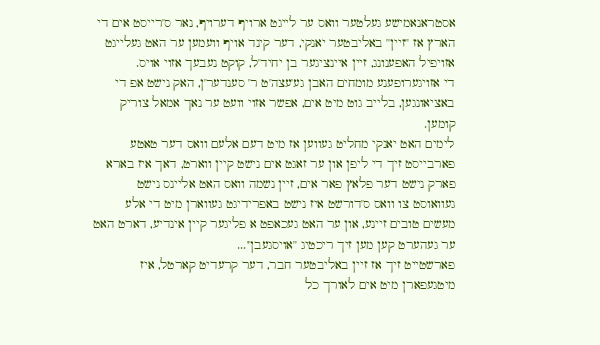אסטראנאמישע געלטער וואס ער לייגט ארויף דערויף, נאר ס'רייסט אים די הארץ אז ''זיין'' באליבטער יאנקי, דער קינד אויף וועמען ער האט געלייגט אזויפיל האפענונג, זיין איינציגער בן יחיד'ל, קוקט נעבעך אזוי אויס.
די אזויגערופענע מומחים האבן גע'עצה'ט ר' סענדער'ן, האק נישט אפ די באציאונגען, בלייב גוט מיט אים, אפשר אזוי וועט ער נאך אמאל צוריק קומען.
לימים האט יאנקי מחליט געווען אז מיט דעם אלעם וואס דער טאטע פארבייסט זיך די ליפן און ער זאגט אים נישט קיין ווארט, דאך איז בארא פארק נישט דער פלאץ פאר אים, זיין נשמה וואס האט אליינס נישט געוואוסט צו וואס ס'דורשט איז נישט באפרידיגט געווארן מיט די אלע מעשים טובים זיינע, און ער האט געכאפט א פליגער קיין אינדיע, דארט האט ער געהערט קען מען זיך ריכטיג ''אויסגעבן''...
פארשטייט זיך אז זיין באליבטער חבר, דער קרעדיט קארטל, איז מיטגעפארן מיט אים לאורך כל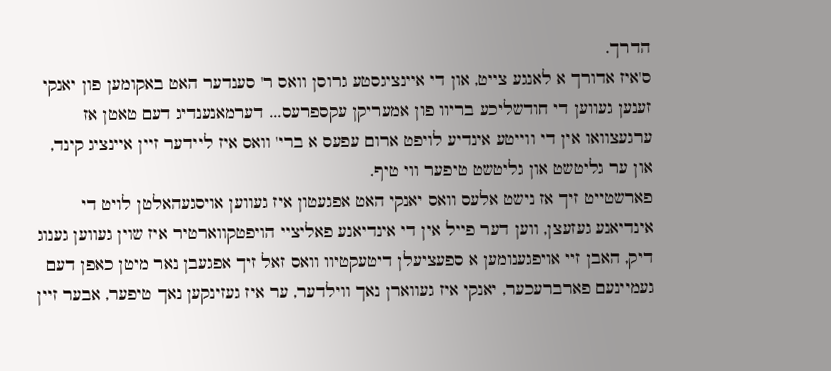הדרך.
ס'איז אדורך א לאנגע צייט, און די איינציגסטע גרוסן וואס ר' סענדער האט באקומען פון יאנקי זענען געווען די חודשליכע בריוו פון אמעריקן עקספרעס... דערמאנענדיג דעם טאטן אז ערגעצוואו אין די ווייטע אינדיע לויפט ארום עפעס א ברי' וואס איז ליידער זיין איינציג קינד, און ער גליטשט און גליטשט טיפער ווי טיף.
פארשטייט זיך אז נישט אלעס וואס יאנקי האט אפגעטון איז געווען אויסגעהאלטן לויט די אינדיאנע געזעצן, ווען דער פייל אין די אינדיאנע פאליציי הויפטקווארטיר איז שוין געווען גענוג דיק, האבן זיי אויפגענומען א ספעציעלן דיטעקטיוו וואס זאל זיך אפגעבן נאר מיטן כאפן דעם געמיינעם פארברעכער, יאנקי איז געווארן נאך ווילדער, ער איז געזינקען נאך טיפער, אבער זיין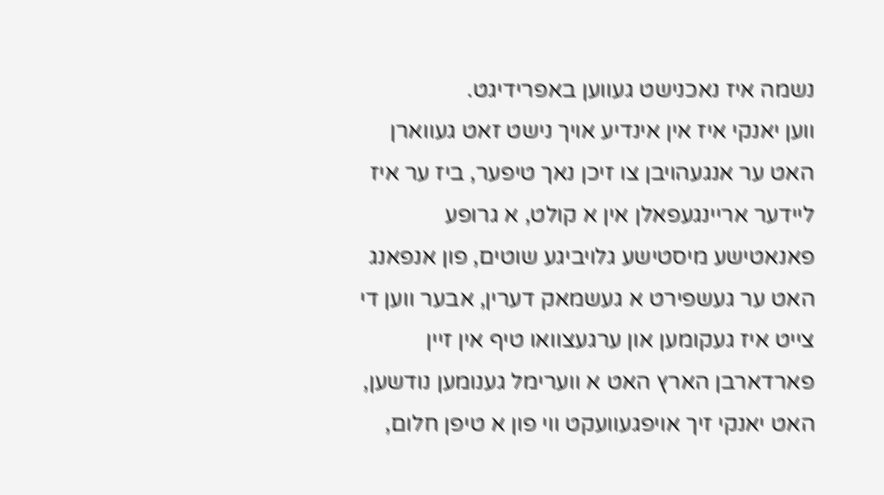נשמה איז נאכנישט געווען באפרידיגט.
ווען יאנקי איז אין אינדיע אויך נישט זאט געווארן האט ער אנגעהויבן צו זיכן נאך טיפער, ביז ער איז ליידער אריינגעפאלן אין א קולט, א גרופע פאנאטישע מיסטישע גלויביגע שוטים, פון אנפאנג האט ער געשפירט א געשמאק דערין, אבער ווען די צייט איז געקומען און ערגעצוואו טיף אין זיין פארדארבן הארץ האט א ווערימל גענומען נודשען, האט יאנקי זיך אויפגעוועקט ווי פון א טיפן חלום,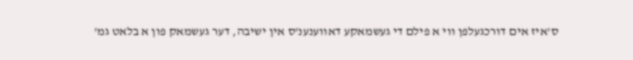ס'איז אים דורכגעלפן ווי א פילם די געשמאקע דאווענענ'ס אין ישיבה, דער געשמאק פון א בלאט גמ'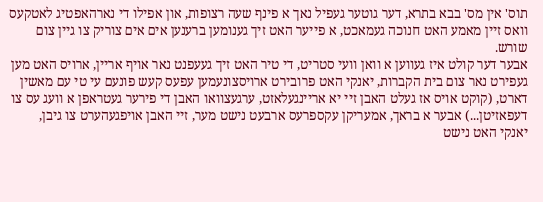תוס' אין מס' בבא בתרא, דער גוטער געפיל נאך א פינף שעה רצופות, און אפילו די נארהאפטיג לאטקעס וואס זיין מאמע האט חנוכה געמאכט, א פייער האט זיך גענומען ברענען אים אים צוריק צו גיין צום שורש.
אבער דער קולט איז געווען א וואן וועי סטריט, די טיר האט זיך געעפנט נאר אויף אריין, ארויס האט מען געפירט נאר צום בית הקברות, יאנקי האט פרובירט ארויסצונעמען עפעס קעש פונעם עי טי עם מאשין דארט, (קוקט אויס אז געלט האבן זיי יא אריינגעלאזט, ערגעצוואו האבן די פירער געטראפן א וועג עס צו דעפאזיטן...) אבער א בראך, אמעריקן עקספרעס ארבעט נישט מער, זיי האבן אויפגעהערט צו גיבן, יאנקי האט נישט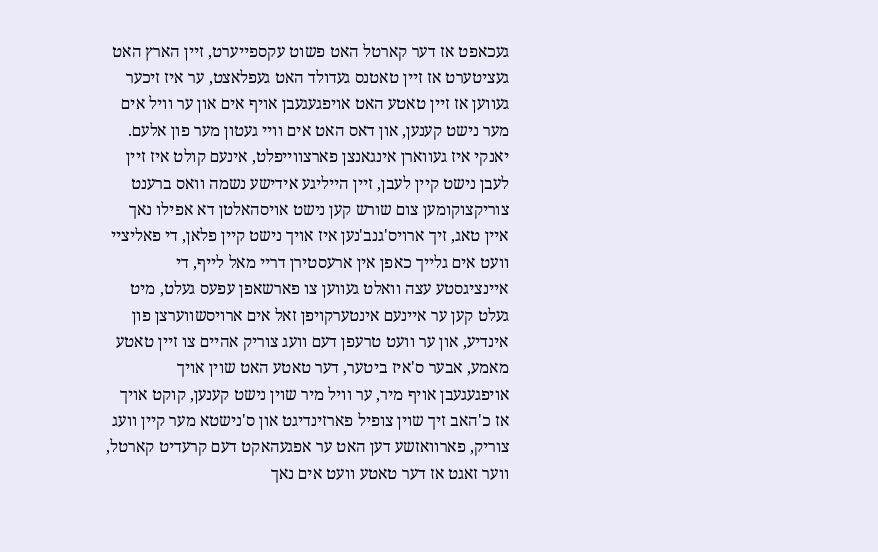געכאפט אז דער קארטל האט פשוט עקספייערט, זיין הארץ האט געציטערט אז זיין טאטנס געדולד האט געפלאצט, ער איז זיכער געווען אז זיין טאטע האט אויפגעגעבן אויף אים און ער וויל אים מער נישט קענען, און דאס האט אים וויי געטון מער פון אלעם.
יאנקי איז געווארן אינגאנצן פארצווייפלט, אינעם קולט איז זיין לעבן נישט קיין לעבן, זיין הייליגע אידישע נשמה וואס ברענט צוריקצוקומען צום שורש קען נישט אויסהאלטן דא אפילו נאך איין טאג, זיך ארויס'גנב'נען איז אויך נישט קיין פלאן, די פאליציי וועט אים גלייך כאפן אין ארעסטירן דריי מאל לייף, די איינציגסטע עצה וואלט געווען צו פארשאפן עפעס געלט, מיט געלט קען ער איינעם אינטערקויפן זאל אים ארויסשווערצן פון אינדיע, און ער וועט טרעפן דעם וועג צוריק אהיים צו זיין טאטע מאמע, אבער ס'איז ביטער, דער טאטע האט שוין אויך אויפגעגעבן אויף מיר, ער וויל מיר שוין נישט קענען, קוקט אויך אז כ'האב זיך שוין צופיל פארזינדיגט און ס'נישטא מער קיין וועג צוריק, פארוואזשע דען האט ער אפגעהאקט דעם קרעדיט קארטל, ווער זאגט אז דער טאטע וועט אים נאך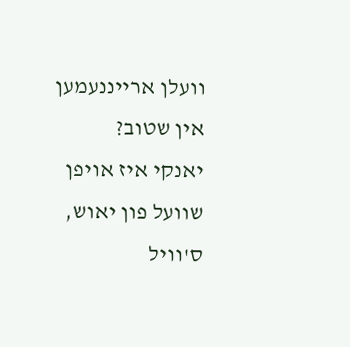וועלן ארייננעמען אין שטוב?
יאנקי איז אויפן שוועל פון יאוש, ס'וויל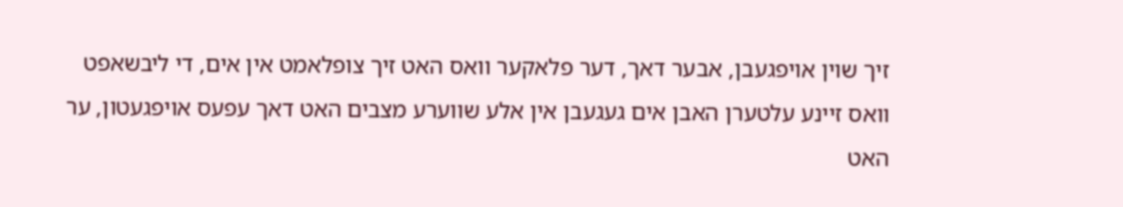זיך שוין אויפגעבן, אבער דאך, דער פלאקער וואס האט זיך צופלאמט אין אים, די ליבשאפט וואס זיינע עלטערן האבן אים געגעבן אין אלע שווערע מצבים האט דאך עפעס אויפגעטון, ער האט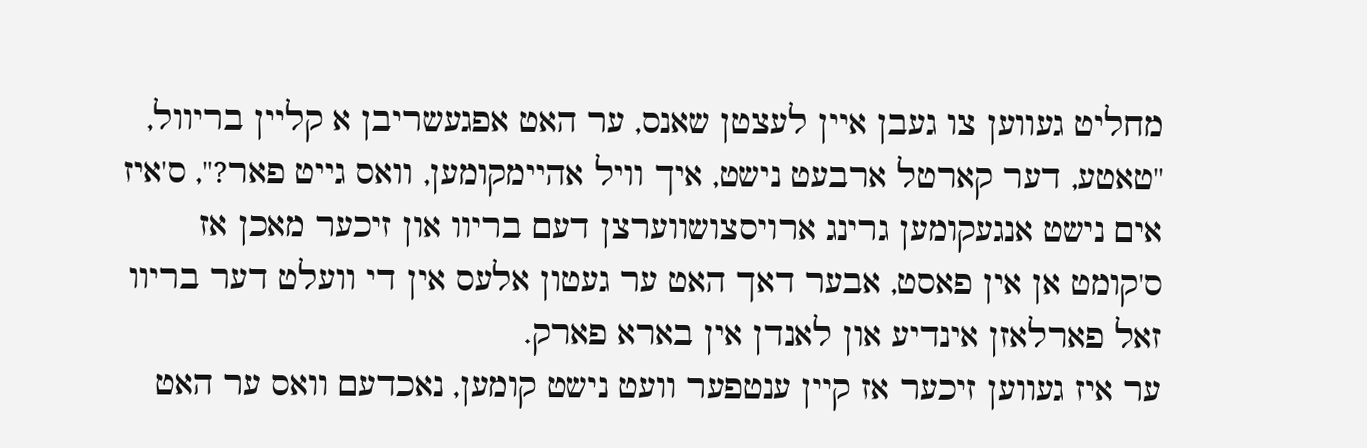מחליט געווען צו געבן איין לעצטן שאנס, ער האט אפגעשריבן א קליין בריוול, ''טאטע, דער קארטל ארבעט נישט, איך וויל אהיימקומען, וואס גייט פאר?", ס'איז אים נישט אנגעקומען גרינג ארויסצושווערצן דעם בריוו און זיכער מאכן אז ס'קומט אן אין פאסט, אבער דאך האט ער געטון אלעס אין די וועלט דער בריוו זאל פארלאזן אינדיע און לאנדן אין בארא פארק.
ער איז געווען זיכער אז קיין ענטפער וועט נישט קומען, נאכדעם וואס ער האט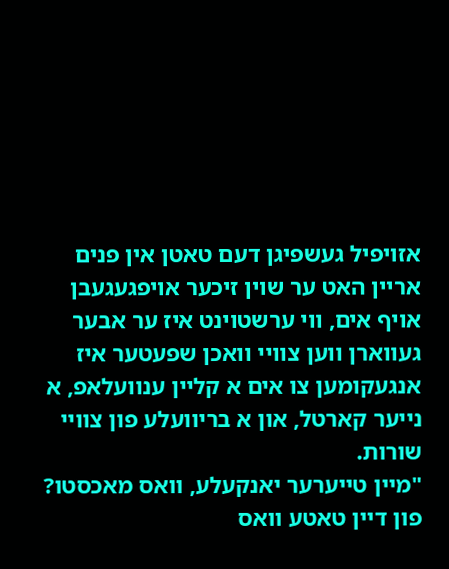אזויפיל געשפיגן דעם טאטן אין פנים אריין האט ער שוין זיכער אויפגעגעבן אויף אים, ווי ערשטוינט איז ער אבער געווארן ווען צוויי וואכן שפעטער איז אנגעקומען צו אים א קליין ענוועלאפ, א נייער קארטל, און א בריוועלע פון צוויי שורות.
"מיין טייערער יאנקעלע, וואס מאכסטו? פון דיין טאטע וואס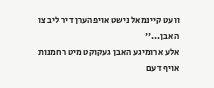וועט קיינמאל נישט אויפהערן דיר ליב צו האבן...''
אלע ארומיגע האבן געקוקט מיט רחמנות אויף דעם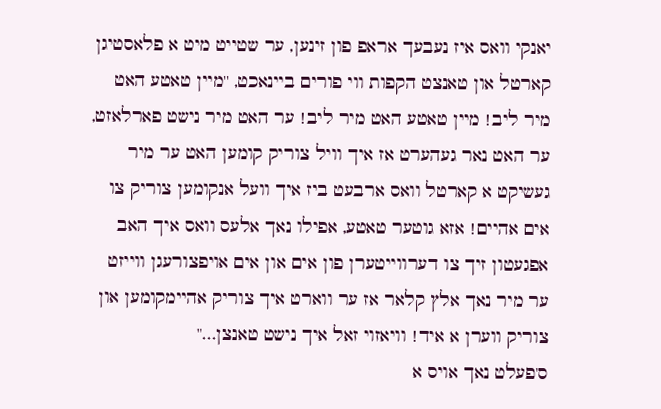יאנקי וואס איז נעבעך אראפ פון זינען, ער שטייט מיט א פלאסטיגן קארטל און טאנצט הקפות ווי פורים ביינאכט, ''מיין טאטע האט מיר ליב! מיין טאטע האט מיר ליב! ער האט מיר נישט פארלאזט, ער האט נאר געהערט אז איך וויל צוריק קומען האט ער מיר געשיקט א קארטל וואס ארבעט ביז איך וועל אנקומען צוריק צו אים אהיים! אזא גוטער טאטע, אפילו נאך אלעס וואס איך האב אפגעטון זיך צו דערווייטערן פון אים און אים אויפצורעגן ווייזט ער מיר נאך אלץ קלאר אז ער ווארט איך צוריק אהיימקומען און צוריק ווערן א איד! וויאזוי זאל איך נישט טאנצן..."
ס'פעלט נאך אויס א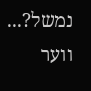נמשל?...
ווער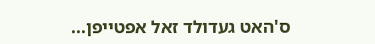ס'האט געדולד זאל אפטייפן...